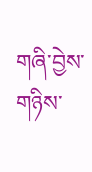གཞི་བྱེས་གཉིས་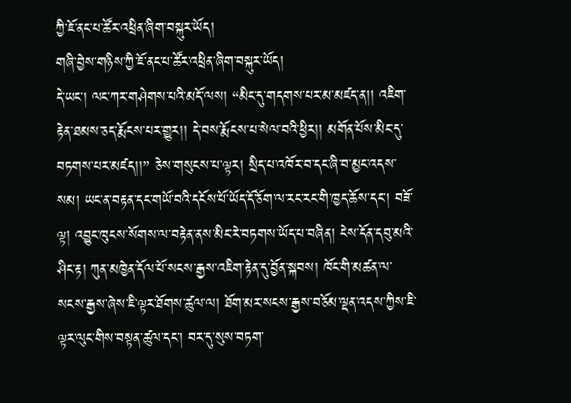ཀྱི་ཇོ་ནང་པ་ཚོར་འཕྲིན་ཞིག་བསྐུར་ཡོད།
གཞི་བྱེས་གཉིས་ཀྱི་ཇོ་ནང་པ་ཚོར་འཕྲིན་ཞིག་བསྐུར་ཡོད།
དེ་ཡང་། ལང་ཀར་གཤེགས་པའི་མདོ་ལས། “མིང་དུ་གདགས་པར་མ་མཛད་ན།། འཇིག་རྟེན་ཐམས་ཅད་རྨོངས་པར་གྱུར།། དེ་བས་རྨོངས་པ་སེལ་བའི་ཕྱིར།། མགོན་པོས་མིང་དུ་བཏགས་པར་མཛད།།” ཅེས་གསུངས་པ་ལྟར། སྲིད་པ་འཁོར་བ་དང་ཞི་བ་མྱང་འདས་སམ། ཡང་ན་བརྟན་དང་གཡོ་བའི་དངོས་པོ་ཡོད་དོ་ཅོག་ལ་རང་རང་གི་ཁྱད་ཆོས་དང་། བཟོ་ལྟ། འབྱུང་ཁུངས་སོགས་ལ་བརྟེན་ནས་མིང་རེ་བཏགས་ཡོད་པ་བཞིན། ངེས་དོན་དབུ་མའི་ཤིང་རྟ། ཀུན་མཁྱེན་དོལ་པོ་སངས་རྒྱས་འཇིག་རྟེན་དུ་བྱོན་སྐབས། ཁོང་གི་མཚན་ལ་སངས་རྒྱས་ཞེས་ཇི་ལྟར་ཐོགས་ཚུལ་ལ། ཐོག་མར་སངས་རྒྱས་བཅོམ་ལྡན་འདས་ཀྱིས་ཇི་ལྟར་ལུང་གིས་བསྟན་ཚུལ་དང་། བར་དུ་སུས་བཏག་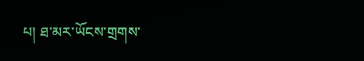པ། ཐ་མར་ཡོངས་གྲགས་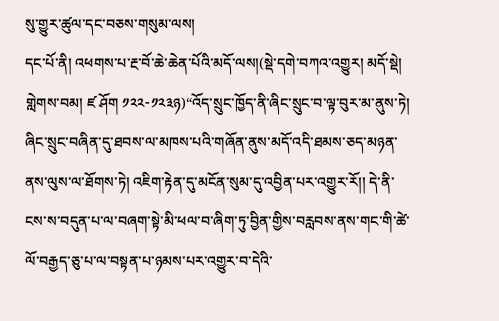སུ་གྱུར་ཚུལ་དང་བཅས་གསུམ་ལས།
དང་པོ་ནི། འཕགས་པ་རྔ་བོ་ཆེ་ཆེན་པོའི་མདོ་ལས།(སྡེ་དགེ་བཀའ་འགྱུར། མདོ་སྡེ། གླེགས་བམ། ཛ ཤོག ༡༢༢-༡༢༣ཉ)“འོད་སྲུང་ཁྱོད་ནི་ཞིང་སྲུང་བ་ལྟ་བུར་མ་ནུས་ཏེ། ཞིང་སྲུང་བཞིན་དུ་ཐབས་ལ་མཁས་པའི་གཞོན་ནུས་མདོ་འདི་ཐམས་ཅད་མཉན་ནས་ལུས་ལ་ཐོགས་ཏེ། འཇིག་རྟེན་དུ་མངོན་སུམ་དུ་འབྱིན་པར་འགྱུར་རོ།། དེ་ནི་ངས་ས་བདུན་པ་ལ་བཞག་སྟེ་མི་ཕལ་བ་ཞིག་ཏུ་བྱིན་གྱིས་བརླབས་ནས་གང་གི་ཚེ་ལོ་བརྒྱད་ཅུ་པ་ལ་བསྟན་པ་ཉམས་པར་འགྱུར་བ་དེའི་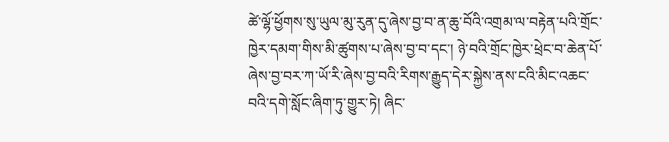ཚེ་ལྷོ་ཕྱོགས་སུ་ཡུལ་མུ་རུན་དུ་ཞེས་བྱ་བ་ན་ཆུ་བོའི་འགྲམ་ལ་བརྟེན་པའི་གྲོང་ཁྱེར་དམག་གིས་མི་ཚུགས་པ་ཞེས་བྱ་བ་དང་། ཉེ་བའི་གྲོང་ཁྱེར་ཕྲེང་བ་ཆེན་པོ་ཞེས་བྱ་བར་ཀ་ཡོ་རི་ཞེས་བྱ་བའི་རིགས་རྒྱུད་དེར་སྐྱེས་ནས་ངའི་མིང་འཆང་བའི་དགེ་སློང་ཞིག་ཏུ་གྱུར་ཏེ། ཞིང་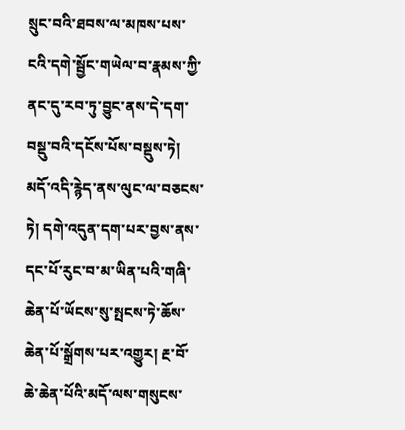སྲུང་བའི་ཐབས་ལ་མཁས་པས་ངའི་དགེ་སྦྱོང་གཡེལ་བ་རྣམས་ཀྱི་ནང་དུ་རབ་ཏུ་བྱུང་ནས་དེ་དག་བསྡུ་བའི་དངོས་པོས་བསྡུས་ཏེ། མདོ་འདི་རྙེད་ནས་ལུང་ལ་བཅངས་ཏེ། དགེ་འདུན་དག་པར་བྱས་ནས་དང་པོ་རུང་བ་མ་ཡིན་པའི་གཞི་ཆེན་པོ་ཡོངས་སུ་སྤངས་ཏེ་ཆོས་ཆེན་པོ་སྒྲོགས་པར་འགྱུར། རྔ་བོ་ཆེ་ཆེན་པོའི་མདོ་ལས་གསུངས་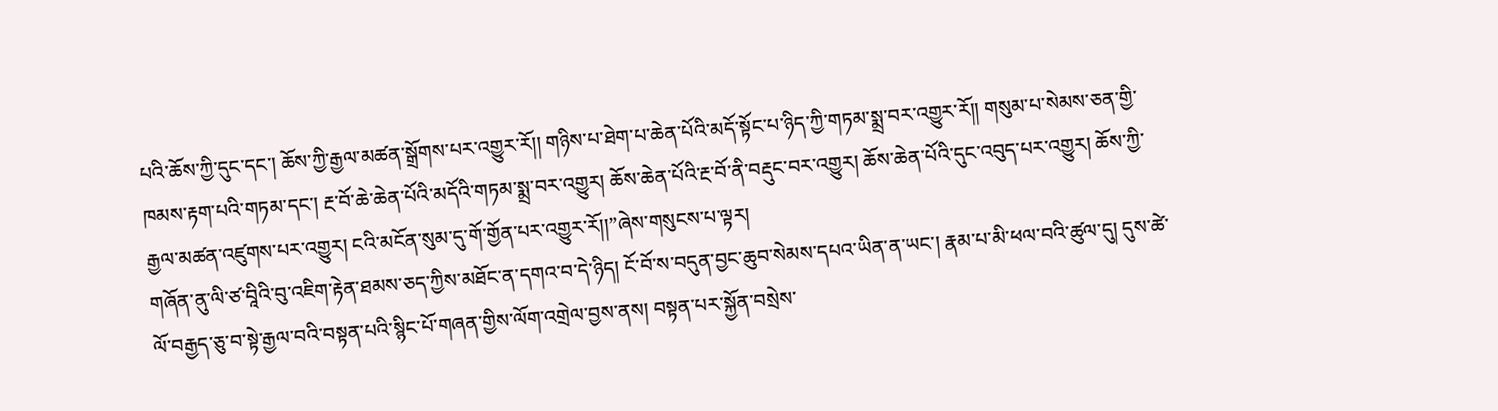པའི་ཆོས་ཀྱི་དུང་དང་། ཆོས་ཀྱི་རྒྱལ་མཚན་སྒྲོགས་པར་འགྱུར་རོ།། གཉིས་པ་ཐེག་པ་ཆེན་པོའི་མདོ་སྟོང་པ་ཉིད་ཀྱི་གཏམ་སྨྲ་བར་འགྱུར་རོ།། གསུམ་པ་སེམས་ཅན་གྱི་ཁམས་རྟག་པའི་གཏམ་དང་། རྔ་བོ་ཆེ་ཆེན་པོའི་མདོའི་གཏམ་སྨྲ་བར་འགྱུར། ཆོས་ཆེན་པོའི་རྔ་བོ་ནི་བརྡུང་བར་འགྱུར། ཆོས་ཆེན་པོའི་དུང་འབུད་པར་འགྱུར། ཆོས་ཀྱི་རྒྱལ་མཚན་འཛུགས་པར་འགྱུར། ངའི་མངོན་སུམ་དུ་གོ་གྱོན་པར་འགྱུར་རོ།།”ཞེས་གསུངས་པ་ལྟར།
གཞོན་ནུ་ལི་ཙ་བཱིའི་བུ་འཇིག་རྟེན་ཐམས་ཅད་ཀྱིས་མཐོང་ན་དགའ་བ་དེ་ཉིད། ངོ་བོ་ས་བདུན་བྱང་ཆུབ་སེམས་དཔའ་ཡིན་ན་ཡང་། རྣམ་པ་མི་ཕལ་བའི་ཚུལ་དུ། དུས་ཚེ་ལོ་བརྒྱད་ཅུ་བ་སྟེ་རྒྱལ་བའི་བསྟན་པའི་སྙིང་པོ་གཞན་གྱིས་ལོག་འགྲེལ་བྱས་ནས། བསྟན་པར་སྐྱོན་བསྲེས་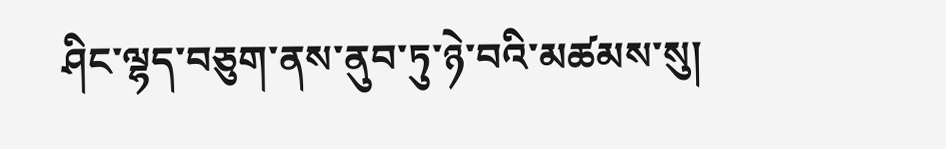ཤིང་ལྷད་བཅུག་ནས་ནུབ་ཏུ་ཉེ་བའི་མཚམས་སུ།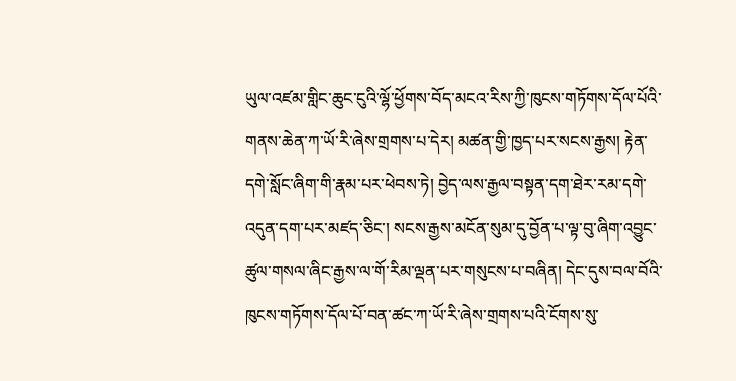ཡུལ་འཛམ་གླིང་ཆུང་ངུའི་ལྷོ་ཕྱོགས་བོད་མངའ་རིས་ཀྱི་ཁུངས་གཏོགས་དོལ་པོའི་གནས་ཆེན་ཀ་ཡོ་རི་ཞེས་གྲགས་པ་དེར། མཚན་གྱི་ཁྱད་པར་སངས་རྒྱས། རྟེན་དགེ་སློང་ཞིག་གི་རྣམ་པར་ཕེབས་ཏེ། བྱེད་ལས་རྒྱལ་བསྟན་དག་ཐེར་རམ་དགེ་འདུན་དག་པར་མཛད་ཅིང་། སངས་རྒྱས་མངོན་སུམ་དུ་བྱོན་པ་ལྟ་བུ་ཞིག་འབྱུང་ཚུལ་གསལ་ཞིང་རྒྱས་ལ་གོ་རིམ་ལྡན་པར་གསུངས་པ་བཞིན། དེང་དུས་བལ་བོའི་ཁུངས་གཏོགས་དོལ་པོ་བན་ཚང་ཀ་ཡོ་རི་ཞེས་གྲགས་པའི་ངོགས་སུ་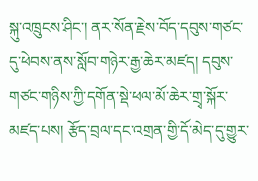སྐུ་འཁྲུངས་ཤིང་། ནར་སོན་རྗེས་བོད་དབུས་གཙང་དུ་ཕེབས་ནས་སློབ་གཉེར་རྒྱ་ཆེར་མཛད། དབུས་གཙང་གཉིས་ཀྱི་དགོན་སྡེ་ཕལ་མོ་ཆེར་གྲྭ་སྐོར་མཛད་པས། རྩོད་བྲལ་དང་འགྲན་གྱི་དོ་མེད་དུ་གྱུར་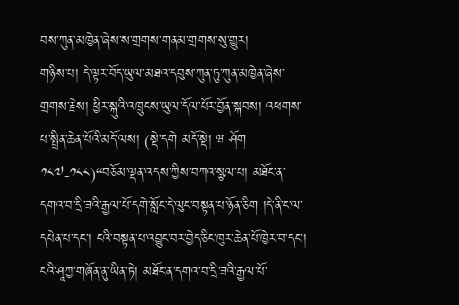བས་ཀུན་མཁྱེན་ཞེས་ས་གྲགས་གནམ་གྲགས་སུ་གྱུར།
གཉིས་པ། དེ་ལྟར་བོད་ཡུལ་མཐའ་དབུས་ཀུན་ཏུ་ཀུན་མཁྱེན་ཞེས་གྲགས་རྗེས། ཕྱིར་སྐུའི་འཁྲུངས་ཡུལ་དོལ་པོར་བྱོན་སྐབས། འཕགས་པ་སྤྲིན་ཆེན་པོའི་མདོ་ལས། (སྡེ་དགེ མདོ་སྡེ། ཝ ཤོག ༡༨༧-༡༨༨)“བཅོམ་ལྡན་འདས་ཀྱིས་བཀའ་སྩལ་པ། མཐོང་ན་དགའ་བ་དྲི་ཟའི་རྒྱལ་པོ་དགེ་སློང་དེ་ལུང་བསྟན་པ་ཉོན་ཅིག །དེ་ནི་ང་ལ་དཔེན་པ་དང་། ངའི་བསྟན་པ་འབྱུང་བར་བྱེད་ཅིང་ཁུར་ཆེན་པོ་ཁྱེར་བ་དང་། ངའི་ཤཱཀྱ་གཞོན་ནུ་ཡིན་ཏེ། མཐོང་ན་དགའ་བ་དྲི་ཟའི་རྒྱལ་པོ་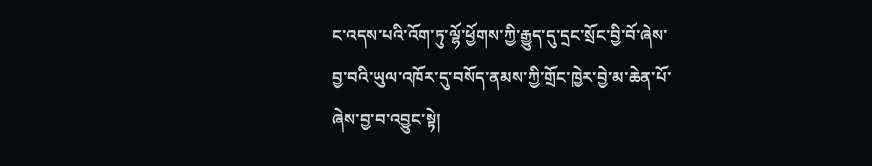ང་འདས་པའི་འོག་ཏུ་ལྷོ་ཕྱོགས་ཀྱི་རྒྱུད་དུ་དྲང་སྲོང་བྱི་བོ་ཞེས་བྱ་བའི་ཡུལ་འཁོར་དུ་བསོད་ནམས་ཀྱི་གྲོང་ཁྱེར་བྱེ་མ་ཆེན་པོ་ཞེས་བྱ་བ་འབྱུང་སྟེ།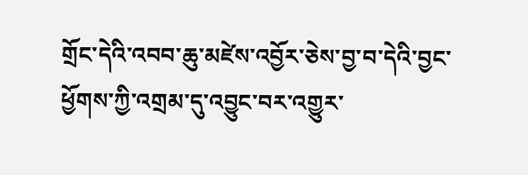གྲོང་དེའི་འབབ་ཆུ་མཛེས་འབྱོར་ཅེས་བྱ་བ་དེའི་བྱང་ཕྱོགས་ཀྱི་འགྲམ་དུ་འབྱུང་བར་འགྱུར་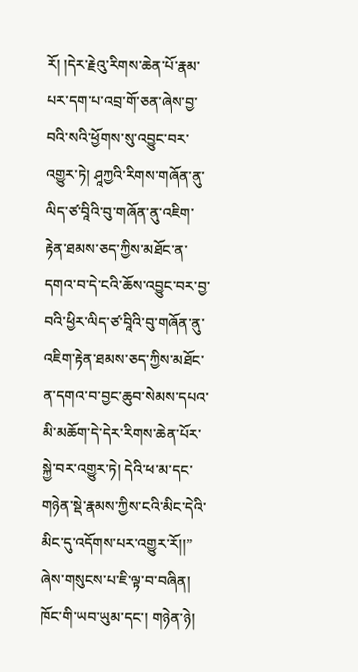རོ། །དེར་རྗེའུ་རིགས་ཆེན་པོ་རྣམ་པར་དག་པ་འབྲ་གོ་ཅན་ཞེས་བྱ་བའི་སའི་ཕྱོགས་སུ་འབྱུང་བར་འགྱུར་ཏེ། ཤཱཀྱའི་རིགས་གཞོན་ནུ་ལིད་ཙ་བཱིའི་བུ་གཞོན་ནུ་འཇིག་རྟེན་ཐམས་ཅད་ཀྱིས་མཐོང་ན་དགའ་བ་དེ་ངའི་ཆོས་འབྱུང་བར་བྱ་བའི་ཕྱིར་ལིད་ཙ་བཱིའི་བུ་གཞོན་ནུ་འཇིག་རྟེན་ཐམས་ཅད་ཀྱིས་མཐོང་ན་དགའ་བ་བྱང་ཆུབ་སེམས་དཔའ་མི་མཆོག་དེ་དེར་རིགས་ཆེན་པོར་སྐྱེ་བར་འགྱུར་ཏེ། དེའི་ཕ་མ་དང་གཉེན་སྡེ་རྣམས་ཀྱིས་ངའི་མིང་དེའི་མིང་དུ་འདོགས་པར་འགྱུར་རོ།།” ཞེས་གསུངས་པ་ཇི་ལྟ་བ་བཞིན། ཁོང་གི་ཡབ་ཡུམ་དང་། གཉེན་ཉེ།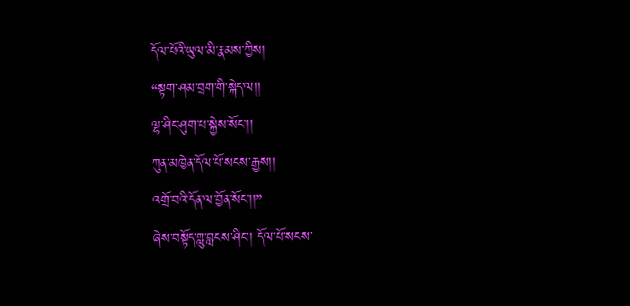དོལ་པོའི་ཡུལ་མི་རྣམས་ཀྱིས།
“སྟག་ཤམ་བྲག་གི་སྐེད་ལ།།
ལྷ་ཤིང་ཤུག་པ་སྐྱེས་སོང་།།
ཀུན་མཁྱེན་དོལ་པོ་སངས་རྒྱས།།
འགྲོ་བའི་དོན་ལ་བྱོན་སོང་།།”
ཞེས་བསྟོད་གླུ་བླངས་ཤིང་། དོལ་པོ་སངས་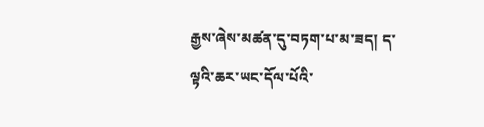རྒྱས་ཞེས་མཚན་དུ་བཏག་པ་མ་ཟད། ད་ལྟའི་ཆར་ཡང་དོལ་པོའི་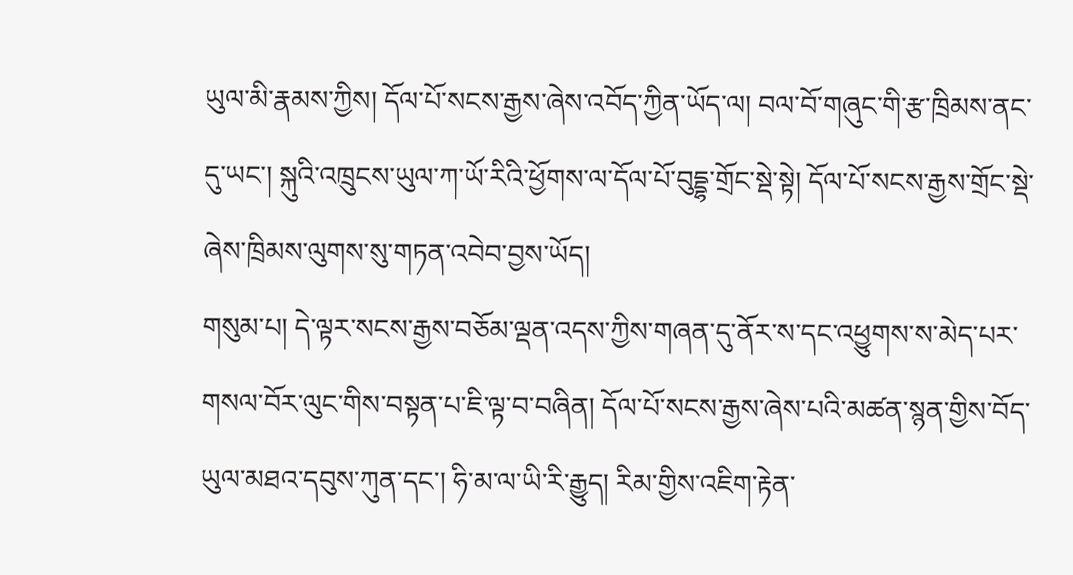ཡུལ་མི་རྣམས་ཀྱིས། དོལ་པོ་སངས་རྒྱས་ཞེས་འབོད་ཀྱིན་ཡོད་ལ། བལ་བོ་གཞུང་གི་རྩ་ཁྲིམས་ནང་དུ་ཡང་། སྐུའི་འཁྲུངས་ཡུལ་ཀ་ཡོ་རིའི་ཕྱོགས་ལ་དོལ་པོ་བུདྡྷ་གྲོང་སྡེ་སྟེ། དོལ་པོ་སངས་རྒྱས་གྲོང་སྡེ་ཞེས་ཁྲིམས་ལུགས་སུ་གཏན་འབེབ་བྱས་ཡོད།
གསུམ་པ། དེ་ལྟར་སངས་རྒྱས་བཅོམ་ལྡན་འདས་ཀྱིས་གཞན་དུ་ནོར་ས་དང་འཕྱུགས་ས་མེད་པར་གསལ་བོར་ལུང་གིས་བསྟན་པ་ཇི་ལྟ་བ་བཞིན། དོལ་པོ་སངས་རྒྱས་ཞེས་པའི་མཚན་སྙན་གྱིས་བོད་ཡུལ་མཐའ་དབུས་ཀུན་དང་། ཧི་མ་ལ་ཡི་རི་རྒྱུད། རིམ་གྱིས་འཇིག་རྟེན་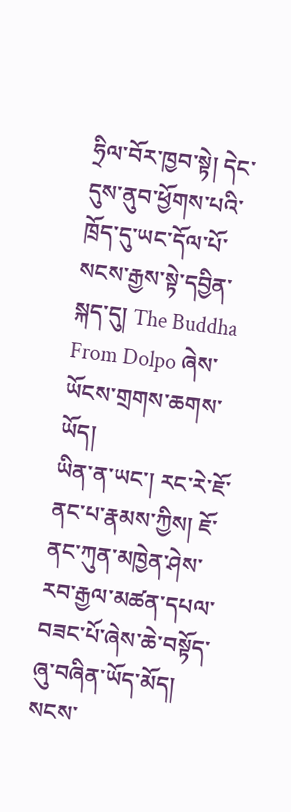ཧྲིལ་བོར་ཁྱབ་སྟེ། དེང་དུས་ནུབ་ཕྱོགས་པའི་ཁྲོད་དུ་ཡང་དོལ་པོ་སངས་རྒྱས་སྟེ་དབྱིན་སྐད་དུ། The Buddha From Dolpo ཞེས་ཡོངས་གྲགས་ཆགས་ཡོད།
ཡིན་ན་ཡང་། རང་རེ་ཇོ་ནང་པ་རྣམས་ཀྱིས། ཇོ་ནང་ཀུན་མཁྱེན་ཤེས་རབ་རྒྱལ་མཚན་དཔལ་བཟང་པོ་ཞེས་ཆེ་བསྟོད་ཞུ་བཞིན་ཡོད་མོད། སངས་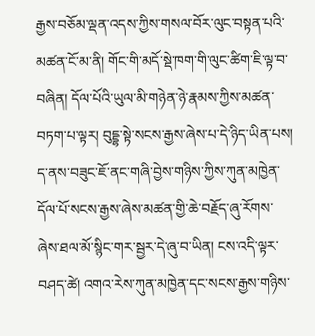རྒྱས་བཅོམ་ལྡན་འདས་ཀྱིས་གསལ་བོར་ལུང་བསྟན་པའི་མཚན་ངོ་མ་ནི། གོང་གི་མདོ་སྡེ་ཁག་གི་ལུང་ཚིག་ཇི་ལྟ་བ་བཞིན། དོལ་པོའི་ཡུལ་མི་གཉེན་ཉེ་རྣམས་ཀྱིས་མཚན་བཏག་པ་ལྟར། བུདྡྷ་སྟེ་སངས་རྒྱས་ཞེས་པ་དེ་ཉིད་ཡིན་པས། ད་ནས་བཟུང་ཇོ་ནང་གཞི་བྱེས་གཉིས་ཀྱིས་ཀུན་མཁྱེན་དོལ་པོ་སངས་རྒྱས་ཞེས་མཚན་གྱི་ཆེ་བརྗོད་ཞུ་རོགས་ཞེས་ཐལ་མོ་སྙིང་གར་སྦྱར་དེ་ཞུ་བ་ཡིན། ངས་འདི་ལྟར་བཤད་ཚེ། འགའ་རེས་ཀུན་མཁྱེན་དང་སངས་རྒྱས་གཉིས་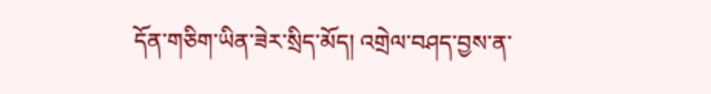དོན་གཅིག་ཡིན་ཟེར་སྲིད་མོད། འགྲེལ་བཤད་བྱས་ན་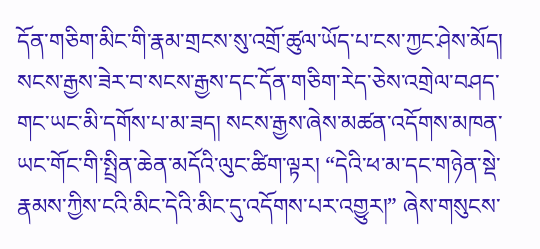དོན་གཅིག་མིང་གི་རྣམ་གྲངས་སུ་འགྲོ་ཚུལ་ཡོད་པ་ངས་ཀྱང་ཤེས་མོད། སངས་རྒྱས་ཟེར་བ་སངས་རྒྱས་དང་དོན་གཅིག་རེད་ཅེས་འགྲེལ་བཤད་གང་ཡང་མི་དགོས་པ་མ་ཟད། སངས་རྒྱས་ཞེས་མཚན་འདོགས་མཁན་ཡང་གོང་གི་སྤྲིན་ཆེན་མདོའི་ལུང་ཚིག་ལྟར། “དེའི་ཕ་མ་དང་གཉེན་སྡེ་རྣམས་ཀྱིས་ངའི་མིང་དེའི་མིང་དུ་འདོགས་པར་འགྱུར།” ཞེས་གསུངས་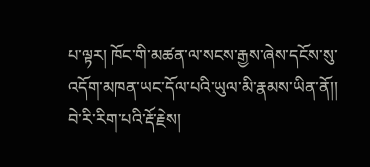པ་ལྟར། ཁོང་གི་མཚན་ལ་སངས་རྒྱས་ཞེས་དངོས་སུ་འདོག་མཁན་ཡང་དོལ་པའི་ཡུལ་མི་རྣམས་ཡིན་ནོ།།
བེ་རི་རིག་པའི་རྡོ་རྗེས།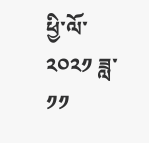ཕྱི་ལོ་ ༢༠༢༡ ཟླ་ ༡༡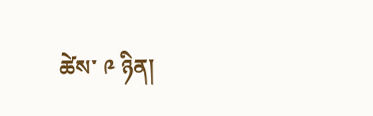ཚེས་ ༩ ཉིན།